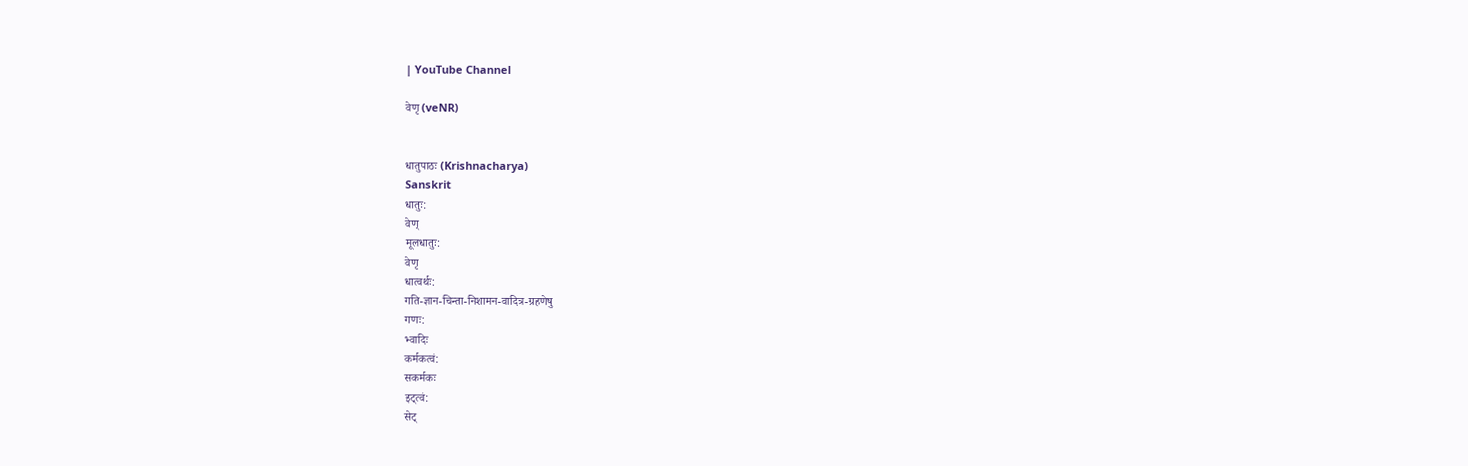| YouTube Channel

वेणृ (veNR)


धातुपाठः (Krishnacharya)
Sanskrit
धातुः:
वेण्
मूलधातुः:
वेणृ
धात्वर्थः:
गति-ज्ञान-चिन्ता-निशामन-वादित्र-ग्रहणेषु
गणः:
भ्वादिः
कर्मकत्वं:
सकर्मकः
इट्त्वं:
सेट्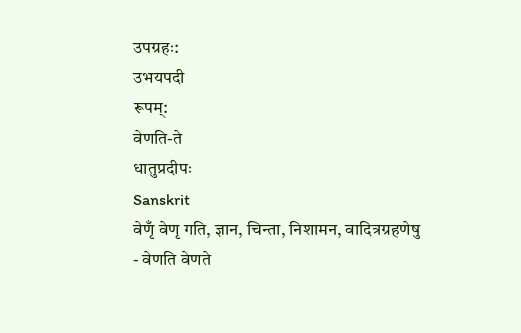उपग्रहः:
उभयपदी
रूपम्:
वेणति-ते
धातुप्रदीपः
Sanskrit
वेणृँ वेणृ गति, ज्ञान, चिन्ता, निशामन, वादित्रग्रहणेषु
- वेणति वेणते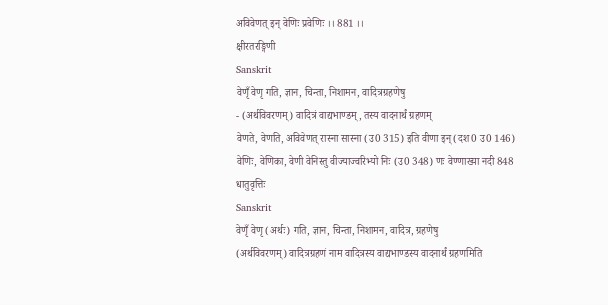अविवेणत् इन् वेणिः प्रवेणिः ।। 881 ।।
क्षीरतरङ्गिणी
Sanskrit
वेणृँ वेणृ गति, ज्ञान, चिन्ता, निशामन, वादित्रग्रहणेषु
- (अर्थविवरणम्) वादित्रं वाद्यभाण्डम्, तस्य वादनार्थं ग्रहणम्
वेणते, वेणति, अविवेणत् रास्ना सास्ना (उ0 315) इति वीणा इन् (दश0 उ0 146) वेणिः, वेणिका, वेणी वेनिस्तु वीज्याज्वरिभ्यो निः (उ0 348) णः वेण्णाख्या नदी 848
धातुवृत्तिः
Sanskrit
वेणृँ वेणृ (अर्थः) गति, ज्ञान, चिन्ता, निशामन, वादित्र, ग्रहणेषु
(अर्थविवरणम्) वादित्रग्रहणं नाम वादित्रस्य वाद्यभाण्डस्य वादनार्थं ग्रहणमिति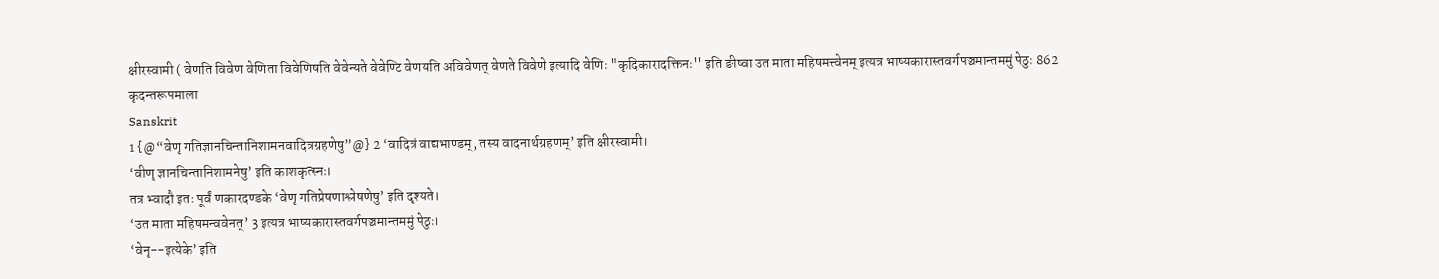क्षीरस्वामी ( वेणति विवेण वेणिता विवेणिषति वेवेन्यते वेवेण्टि वेणयति अविवेणत् वेणते विवेणे इत्यादि वेणिः "कृदिकारादक्तिनः'' इति ङीष्वा उत माता महिषमत्त्वेनम् इत्यत्र भाष्यकारास्तवर्गपञ्चमान्तममुं पेठुः 862
कृदन्तरूपमाला
Sanskrit
1 {@“वेणृ गतिज्ञानचिन्तानिशामनवादित्रग्रहणेषु”@} 2 ‘वादित्रं वाद्यभाण्डम्, तस्य वादनार्थग्रहणम्’ इति क्षीरस्वामी।
‘वीणृ ज्ञानचिन्तानिशामनेषु’ इति काशकृत्स्नः।
तत्र भ्वादौ इतः पूर्वं णकारदण्डके ‘वेणृ गतिप्रेषणाश्लेषणेषु’ इति दृश्यते।
‘उत माता महिषमन्ववेनत्’ 3 इत्यत्र भाष्यकारास्तवर्गपञ्चमान्तममुं पेठुः।
‘वेनृ--इत्येके’ इति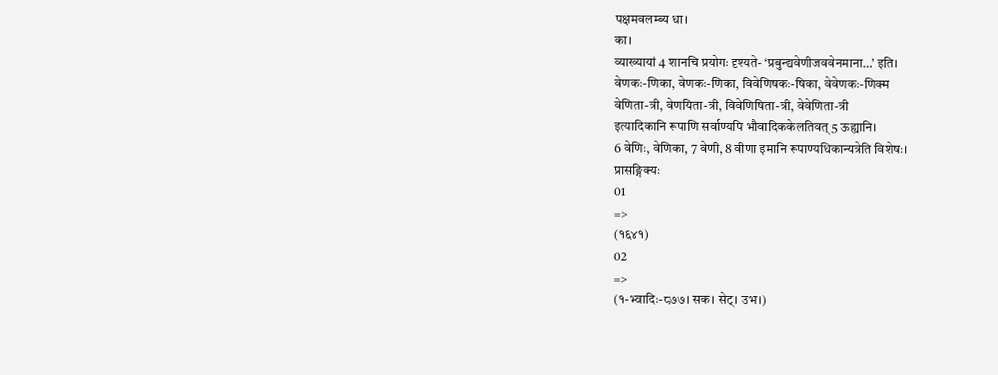पक्षमवलम्ब्य धा।
का।
व्याख्यायां 4 शानचि प्रयोगः दृश्यते- ‘प्रबुन्द्यवेणीजववेनमाना…’ इति।
वेणकः-णिका, वेणकः-णिका, विवेणिषकः-षिका, वेवेणकः-णिक्म
वेणिता-त्री, वेणयिता-त्री, विवेणिषिता-त्री, वेवेणिता-त्री
इत्यादिकानि रूपाणि सर्वाण्यपि भौवादिककेलतिवत् 5 ऊह्यानि।
6 वेणिः, वेणिका, 7 वेणी, 8 वीणा इमानि रूपाण्यधिकान्यत्रेति विशेषः।
प्रासङ्गिक्यः
01
=>
(१६४१)
02
=>
(१-भ्वादिः-८७७। सक। सेट्। उभ।)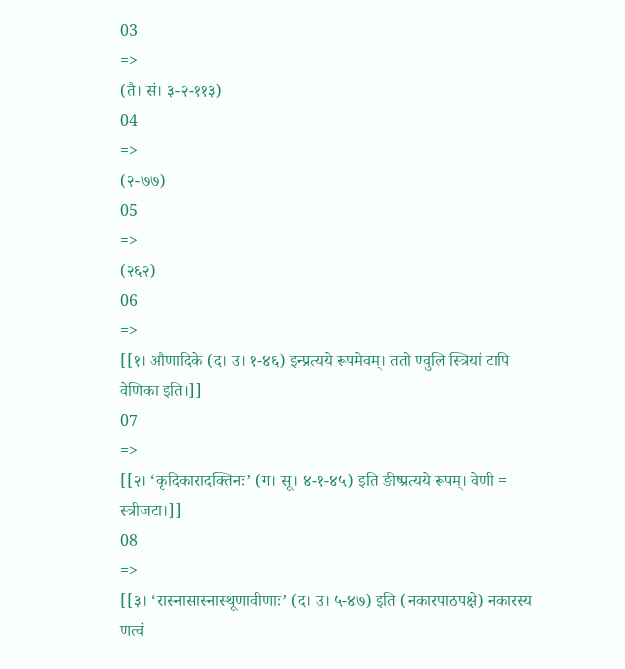03
=>
(तै। सं। ३-२-११३)
04
=>
(२-७७)
05
=>
(२६२)
06
=>
[[१। औणादिके (द। उ। १-४६) इन्प्रत्यये रूपमेवम्। ततो ण्वुलि स्त्रियां टापि वेणिका इति।]]
07
=>
[[२। ‘कृदिकारादक्तिनः’ (ग। सू। ४-१-४५) इति ङीष्प्रत्यये रूपम्। वेणी = स्त्रीजटा।]]
08
=>
[[३। ‘रास्नासास्नास्थूणावीणाः’ (द। उ। ५-४७) इति (नकारपाठपक्षे) नकारस्य णत्वं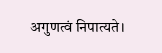अगुणत्वं निपात्यते।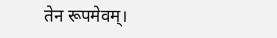तेन रूपमेवम्।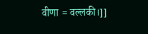वीणा = वल्लकी।]]